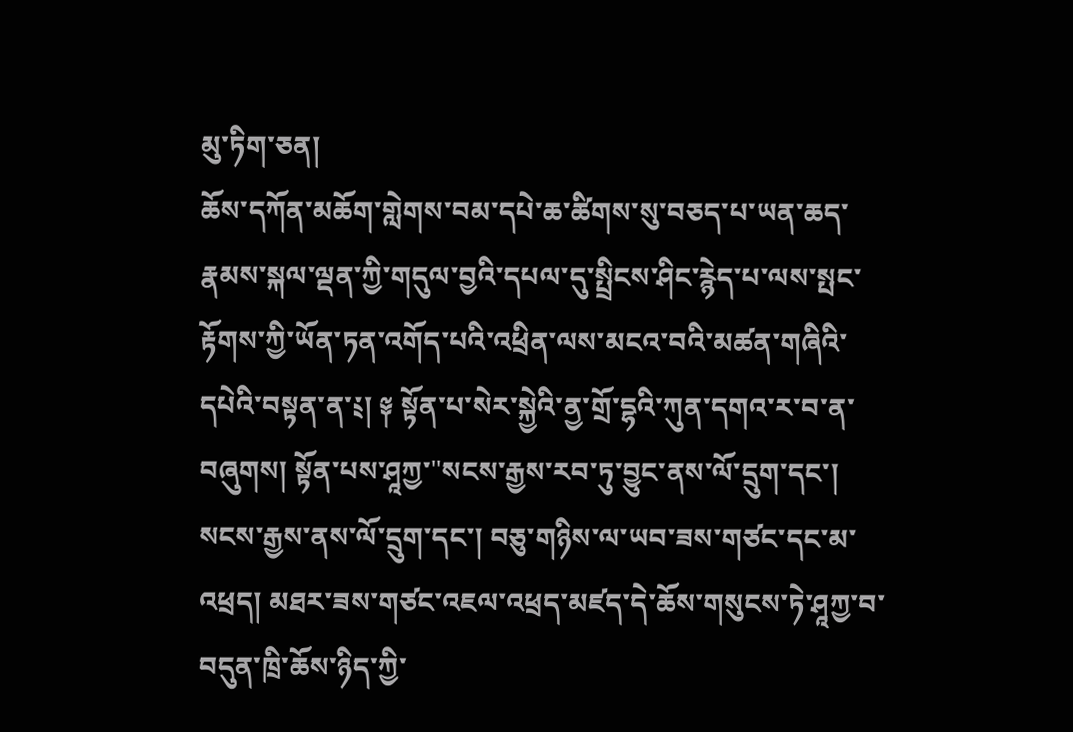མུ་ཏིག་ཅན།
ཆོས་དཀོན་མཆོག་གླེགས་བམ་དཔེ་ཆ་ཚིགས་སུ་བཅད་པ་ཡན་ཆད་རྣམས་སྐལ་ལྡན་ཀྱི་གདུལ་བྱའི་དཔལ་དུ་སྤྲིངས་ཤིང་རྙེད་པ་ལས་སྤང་རྟོགས་ཀྱི་ཡོན་ཏན་འགོད་པའི་འཕྲིན་ལས་མངའ་བའི་མཚན་གཞིའི་དཔེའི་བསྟན་ན་༴། ༈ སྟོན་པ་སེར་སྐྱེའི་ནྱ་གྲོ་དྷའི་ཀུན་དགའ་ར་བ་ན་བཞུགས། སྟོན་པས་ཤཱཀྱ་"སངས་རྒྱས་རབ་ཏུ་བྱུང་ནས་ལོ་དྲུག་དང་། སངས་རྒྱས་ནས་ལོ་དྲུག་དང་། བཅུ་གཉིས་ལ་ཡབ་ཟས་གཙང་དང་མ་འཕྲད། མཐར་ཟས་གཙང་འཇལ་འཕྲད་མཛད་དེ་ཆོས་གསུངས་ཏེ་ཤཱཀྱ་བ་བདུན་ཁྲི་ཆོས་ཉིད་ཀྱི་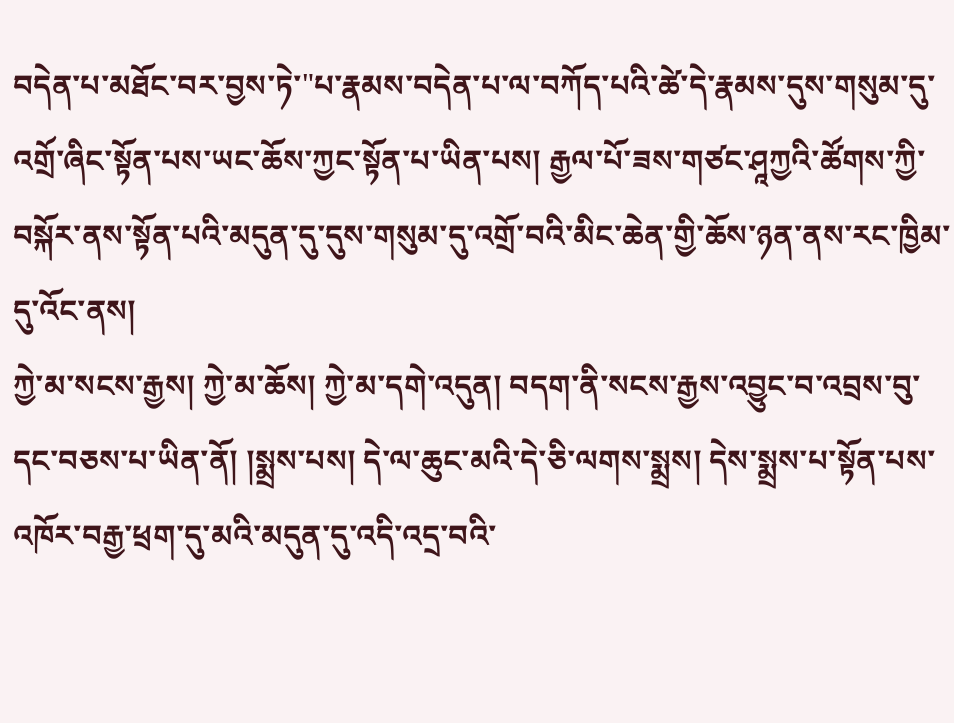བདེན་པ་མཐོང་བར་བྱས་ཏེ་"པ་རྣམས་བདེན་པ་ལ་བཀོད་པའི་ཚེ་དེ་རྣམས་དུས་གསུམ་དུ་འགྲོ་ཞིང་སྟོན་པས་ཡང་ཆོས་ཀྱང་སྟོན་པ་ཡིན་པས། རྒྱལ་པོ་ཟས་གཙང་ཤཱཀྱའི་ཚོགས་ཀྱི་བསྐོར་ནས་སྟོན་པའི་མདུན་དུ་དུས་གསུམ་དུ་འགྲོ་བའི་མིང་ཆེན་གྱི་ཆོས་ཉན་ནས་རང་ཁྱིམ་དུ་འོང་ནས།
ཀྱེ་མ་སངས་རྒྱས། ཀྱེ་མ་ཆོས། ཀྱེ་མ་དགེ་འདུན། བདག་ནི་སངས་རྒྱས་འབྱུང་བ་འབྲས་བུ་དང་བཅས་པ་ཡིན་ནོ། །སྨྲས་པས། དེ་ལ་ཆུང་མའི་དེ་ཅི་ལགས་སྨྲས། དེས་སྨྲས་པ་སྟོན་པས་འཁོར་བརྒྱ་ཕྲག་དུ་མའི་མདུན་དུ་འདི་འདྲ་བའི་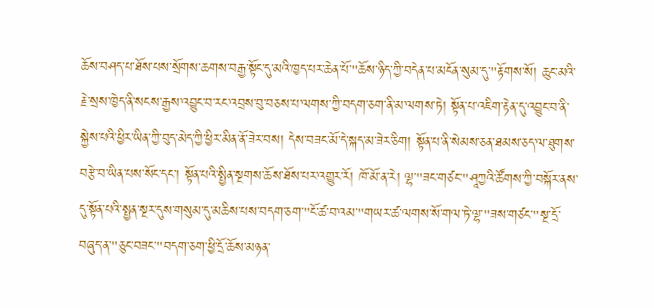ཆོས་བཤད་པ་ཐོས་པས་སྲོགས་ཆགས་བརྒྱ་སྟོང་དུ་མའི་ཁྱད་པར་ཆེན་པོ་"ཆོས་ཉིད་ཀྱི་བདེན་པ་མངོན་སུམ་དུ་"རྟོགས་སོ། ཆུང་མའི་རྗེ་སྲས་ཁྱེད་ནི་སངས་རྒྱས་འབྱུང་བ་རང་འབྲས་བུ་བཅས་པ་ལགས་ཀྱི་བདག་ཅག་ནི་མ་ལགས་ཏེ། སྟོན་པ་འཇིག་རྟེན་དུ་འབྱུང་བ་ནི་སྐྱེས་པའི་ཕྱིར་ཡིན་ཀྱི་བུད་མེད་ཀྱི་ཕྱིར་མིན་ནོ་ཟེར་བས། དེས་བཟང་མོ་དེ་སྐད་མ་ཟེར་ཅིག། སྟོན་པ་ནི་སེམས་ཅན་ཐམས་ཅད་ལ་ཐུགས་བརྩེ་བ་ཡིན་པས་སོང་དང་། སྟོན་པའི་སྤྱིན་སྔགས་ཆོས་ཐོས་པར་འགྱུར་རོ། ཁོ་མོ་ན་རེ། ལྷ་"ཟང་གཙང་"ཤཱཀྱའི་ཚོགས་ཀྱི་བསྐོར་ནས་དུ་སྟོན་པའི་སྤྱན་སྔར་དུས་གསུམ་དུ་མཆིས་པས་བདག་ཅག་"ངོ་ཚ་བ་འམ་"གཡར་ཚ་ལགས་སོ་གལ་ཏེ་ལྷ་"ཟས་གཙང་"སྔ་དྲོ་བཞུད་ན་"ཅུང་བཟང་"བདག་ཅག་ཕྱི་དྲོ་ཆོས་མཉན་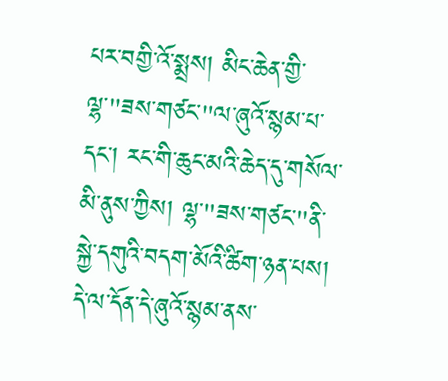པར་བགྱི་འོ་སྨྲས། མིང་ཆེན་གྱི་ལྷ་"ཟས་གཙང་"ལ་ཞུའོ་སྙམ་པ་དང་། རང་གི་ཆུང་མའི་ཆེད་དུ་གསོལ་མི་ནུས་ཀྱིས། ལྷ་"ཟས་གཙང་"ནི་སྐྱེ་དགུའི་བདག་མོའི་ཚིག་ཉན་པས། དེ་ལ་དོན་དེ་ཞུའོ་སྙམ་ནས་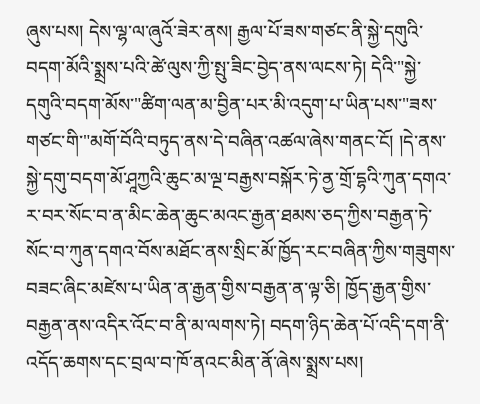ཞུས་པས། དེས་ལྷ་ལ་ཞུའོ་ཟེར་ནས། རྒྱལ་པོ་ཟས་གཙང་ནི་སྐྱེ་དགུའི་བདག་མོའི་སྨྲས་པའི་ཚེ་ལུས་ཀྱི་སྤུ་ཟིང་བྱེད་ནས་ལངས་ཏེ། དེའི་"སྐྱེ་དགུའི་བདག་མོས་"ཚིག་ལན་མ་བྱིན་པར་མི་འདུག་པ་ཡིན་པས་"ཟས་གཙང་གི་"མགོ་བོའི་བཏུད་ནས་དེ་བཞིན་འཚལ་ཞེས་གནང་ངོ། །དེ་ནས་སྐྱེ་དགུ་བདག་མོ་ཤཱཀྱའི་ཆུང་མ་ལྔ་བརྒྱས་བསྐོར་ཏེ་ནྱ་གྲོ་དྷའི་ཀུན་དགའ་ར་བར་སོང་བ་ན་མིང་ཆེན་ཆུང་མའང་རྒྱན་ཐམས་ཅད་ཀྱིས་བརྒྱན་ཏེ་སོང་བ་ཀུན་དགའ་བོས་མཐོང་ནས་སྲིང་མོ་ཁྱོད་རང་བཞིན་ཀྱིས་གཟུགས་བཟང་ཞིང་མཛེས་པ་ཡིན་ན་རྒྱན་གྱིས་བརྒྱན་ན་ལྟ་ཅི། ཁྱོད་རྒྱན་གྱིས་བརྒྱན་ནས་འདིར་འོང་བ་ནི་མ་ལགས་ཏེ། བདག་ཉིད་ཆེན་པོ་འདི་དག་ནི་འདོད་ཆགས་དང་བྲལ་བ་ཁོ་ནའང་མིན་ནོ་ཞེས་སྨྲས་པས།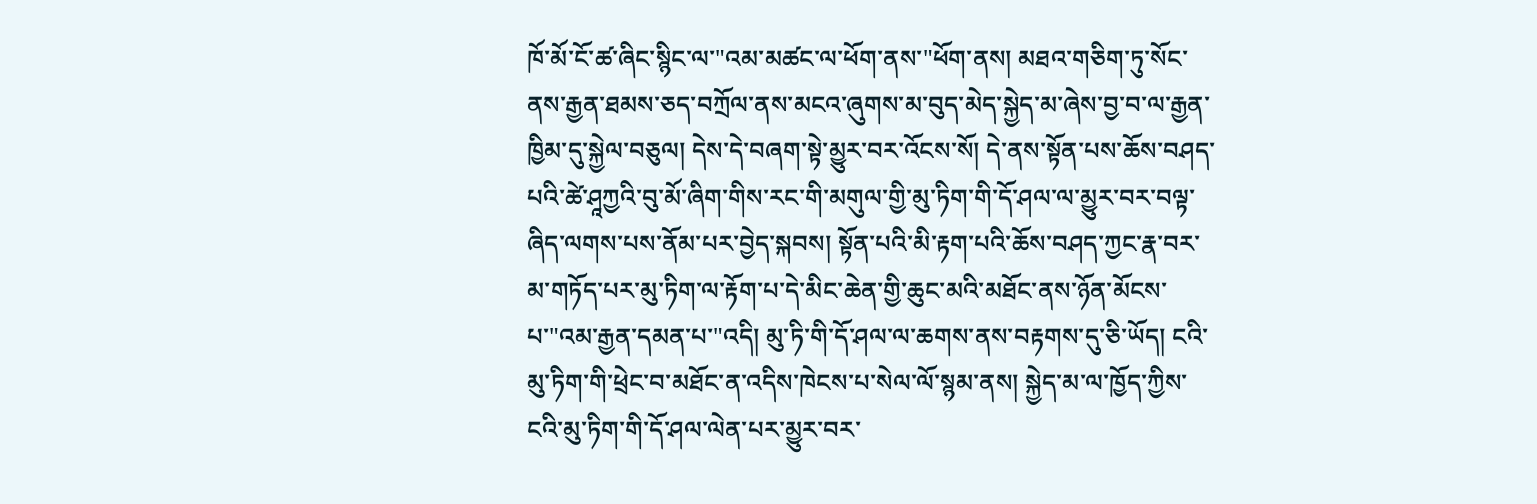ཁོ་མོ་ངོ་ཚ་ཞིང་སྙིང་ལ་"འམ་མཚང་ལ་ཕོག་ནས་"ཕོག་ནས། མཐའ་གཅིག་ཏུ་སོང་ནས་རྒྱན་ཐམས་ཅད་བཀྲོལ་ནས་མངའ་ཞུགས་མ་བུད་མེད་སྐྱེད་མ་ཞེས་བྱ་བ་ལ་རྒྱན་ཁྱིམ་དུ་སྐྱེལ་བཅུལ། དེས་དེ་བཞག་སྟེ་མྱུར་བར་འོངས་སོ། དེ་ནས་སྟོན་པས་ཆོས་བཤད་པའི་ཚེ་ཤཱཀྱའི་བུ་མོ་ཞིག་གིས་རང་གི་མགུལ་གྱི་མུ་ཏིག་གི་དོ་ཤལ་ལ་མྱུར་བར་བལྟ་ཞིད་ལགས་པས་ནོམ་པར་བྱེད་སྐབས། སྟོན་པའི་མི་རྟག་པའི་ཆོས་བཤད་ཀྱང་རྣ་བར་མ་གཏོད་པར་མུ་ཏིག་ལ་རྟོག་པ་དེ་མིང་ཆེན་གྱི་ཆུང་མའི་མཐོང་ནས་ཉོན་མོངས་པ་"འམ་རྒྱན་དམན་པ་"འདི། མུ་ཏི་གི་དོ་ཤལ་ལ་ཆགས་ནས་བརྟགས་དུ་ཅི་ཡོད། ངའི་མུ་ཏིག་གི་ཕྲེང་བ་མཐོང་ན་འདིས་ཁེངས་པ་སེལ་ལོ་སྙམ་ནས། སྐྱེད་མ་ལ་ཁྱོད་ཀྱིས་ངའི་མུ་ཏིག་གི་དོ་ཤལ་ལེན་པར་མྱུར་བར་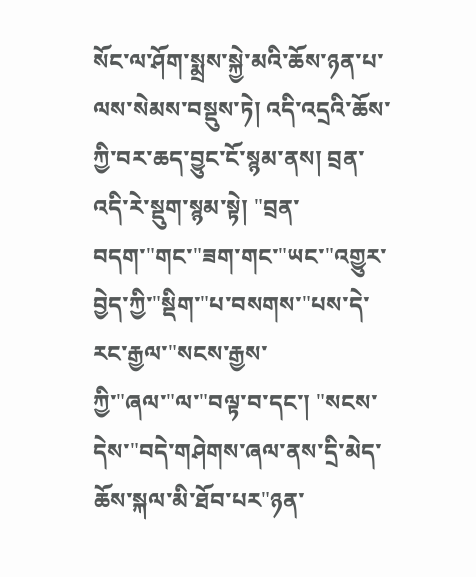སོང་ལ་ཤོག་སྨྲས་སྐྱེ་མའི་ཆོས་ཉན་པ་ལས་སེམས་བསྡུས་ཏེ། འདི་འདྲའི་ཆོས་ཀྱི་བར་ཆད་བྱུང་ངོ་སྙམ་ནས། བྲན་འདི་རེ་སྡུག་སྙམ་སྟེ། "བྲན་བདག་"གང་"ཟག་གང་"ཡང་"འགྱུར་བྱེད་ཀྱི་"སྡིག་"པ་བསགས་"པས་དེ་རང་རྒྱལ་"སངས་རྒྱས་ཀྱི་"ཞལ་"ལ་"བལྟ་བ་དང་། "སངས་དེས་"བདེ་གཤེགས་ཞལ་ནས་དྲི་མེད་ཆོས་སྐལ་མི་ཐོབ་པར"ཉན་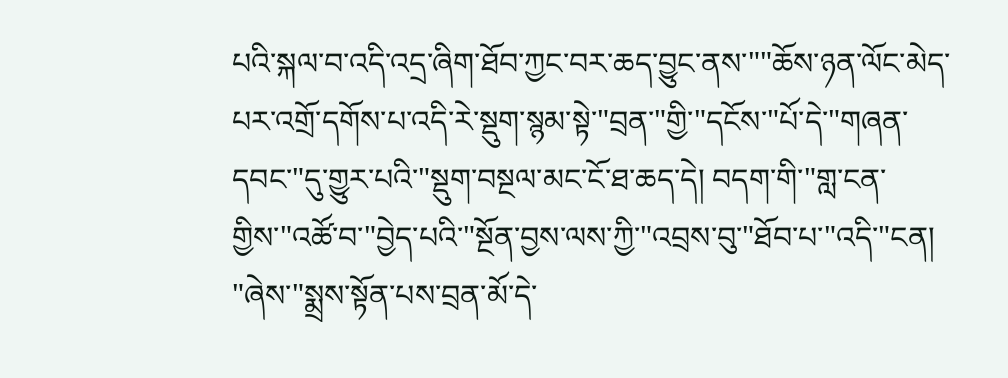པའི་སྐལ་བ་འདི་འདྲ་ཞིག་ཐོབ་ཀྱང་བར་ཆད་བྱུང་ནས་""ཆོས་ཉན་ལོང་མེད་པར་འགྲོ་དགོས་པ་འདི་རེ་སྡུག་སྙམ་སྟེ་"བྲན་"གྱི་"དངོས་"པོ་དེ་"གཞན་དབང་"དུ་གྱུར་པའི་"སྡུག་བསྔལ་མང་ངོ་ཐ་ཆད་དེ། བདག་གི་"གླ་ངན་གྱིས་"འཚོ་བ་"བྱེད་པའི་"སྔོན་བྱས་ལས་ཀྱི་"འབྲས་བུ་"ཐོབ་པ་"འདི་"ངན། "ཞེས་"སྨྲས་སྟོན་པས་བྲན་མོ་དེ་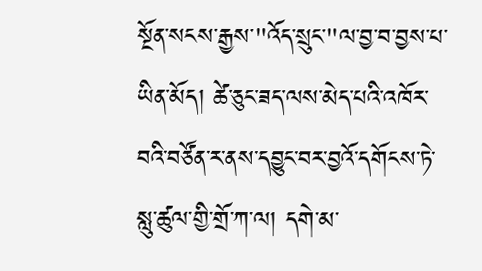སྔོན་སངས་རྒྱས་"འོད་སྲུང་"ལ་བྱ་བ་བྱས་པ་ཡིན་མོད། ཚེ་ཅུང་ཟད་ལས་མེད་པའི་འཁོར་བའི་བཙོན་ར་ནས་དབྱུང་བར་བྱའོ་དགོངས་ཏེ་སླུ་ཚུལ་གྱི་གྲོ་ཀ་ལ། དགེ་མ་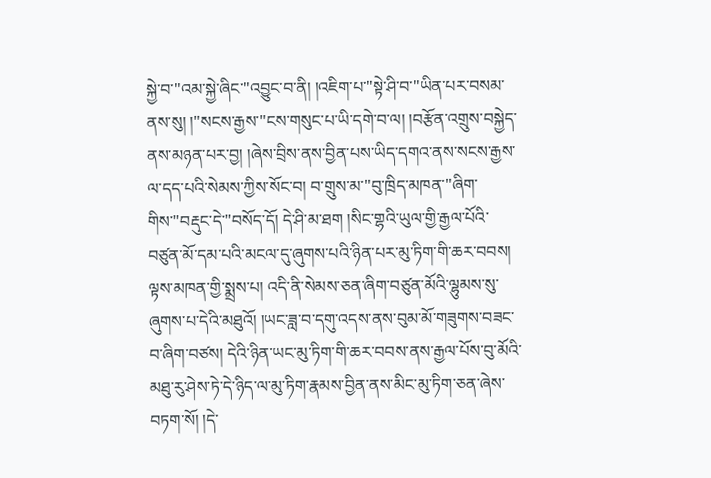སྐྱེ་བ་"འམ་སྐྱེ་ཞིང་"འབྱུང་བ་ནི། །འཇིག་པ་"སྟེ་ཤི་བ་"ཡིན་པར་བསམ་ནས་སུ། །"སངས་རྒྱས་"ངས་གསུང་པ་ཡི་དགེ་བ་ལ། །བརྩོན་འགྲུས་བསྐྱེད་ནས་མཉན་པར་བྱ། །ཞེས་བྲིས་ནས་བྱིན་པས་ཡིད་དགའ་ནས་སངས་རྒྱས་ལ་དད་པའི་སེམས་ཀྱིས་སོང་བ། བ་གྲུས་མ་"བུ་ཁྲིད་མཁན་"ཞིག་གིས་"བརྡུང་དེ་"བསོད་དོ། དེ་ཤི་མ་ཐག །སིང་གྷའི་ཡུལ་གྱི་རྒྱལ་པོའི་བཙུན་མོ་དམ་པའི་མངལ་དུ་ཞུགས་པའི་ཉིན་པར་མུ་ཏིག་གི་ཆར་བབས། ལྟས་མཁན་གྱི་སྨྲས་པ། འདི་ནི་སེམས་ཅན་ཞིག་བཙུན་མོའི་ལྷུམས་སུ་ཞུགས་པ་དེའི་མཐུའོ། །ཡང་ཟླ་བ་དགུ་འདས་ནས་བུམ་མོ་གཟུགས་བཟང་བ་ཞིག་བཙས། དེའི་ཉིན་ཡང་མུ་ཏིག་གི་ཆར་བབས་ནས་རྒྱལ་པོས་བུ་མོའི་མཐུ་རུ་ཤེས་ཏེ་དེ་ཉིད་ལ་མུ་ཏིག་རྣམས་བྱིན་ནས་མིང་མུ་ཏིག་ཅན་ཞེས་བཏག་སོ། །དེ་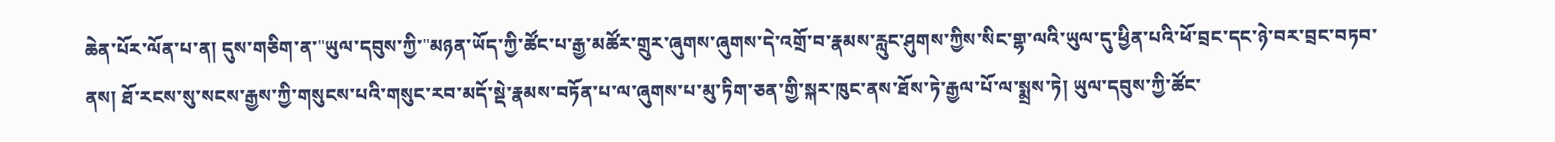ཆེན་པོར་ལོན་པ་ན། དུས་གཅིག་ན་"ཡུལ་དབུས་ཀྱི་"མཉན་ཡོད་ཀྱི་ཚོང་པ་རྒྱ་མཚོར་གྲུར་ཞུགས་ཞུགས་དེ་འགྲོ་བ་རྣམས་རླུང་ཤུགས་ཀྱིས་སིང་གྷ་ལའི་ཡུལ་དུ་ཕྱིན་པའི་ཕོ་བྲང་དང་ཉེ་བར་བྲང་བཏབ་ནས། ཐོ་རངས་སུ་སངས་རྒྱས་ཀྱི་གསུངས་པའི་གསུང་རབ་མདོ་སྡེ་རྣམས་བཏོན་པ་ལ་ཞུགས་པ་མུ་ཏིག་ཅན་གྱི་སྐར་ཁུང་ནས་ཐོས་ཏེ་རྒྱལ་པོ་ལ་སྨྲས་ཏེ། ཡུལ་དབུས་ཀྱི་ཚོང་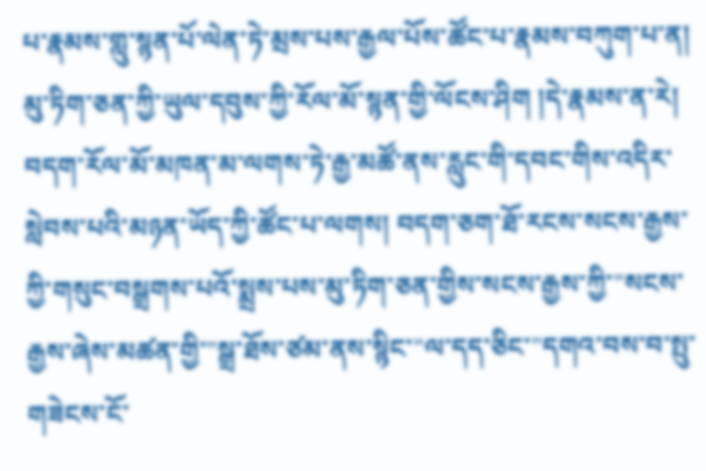པ་རྣམས་གླུ་སྙན་པོ་ལེན་ཏེ་མྲས་པས་རྒྱལ་པོས་ཚོང་པ་རྣམས་བཀུག་པ་ན། མུ་ཏིག་ཅན་ཀྱི་ཡུལ་དབུས་ཀྱི་རོལ་མོ་སྙན་གྱི་ལོངས་ཤིག །དེ་རྣམས་ན་རེ། བདག་རོལ་མོ་མཁན་མ་ལགས་ཏེ་རྒྱ་མཚོ་ནས་རླུང་གི་དབང་གིས་འདིར་སླེབས་པའི་མཉན་ཡོད་ཀྱི་ཚོང་པ་ལགས། བདག་ཅག་ཐོ་རངས་སངས་རྒྱས་ཀྱི་གསུང་བསྒྲགས་པའོ་སྨྲས་པས་མུ་ཏིག་ཅན་གྱིས་སངས་རྒྱས་ཀྱི་"སངས་རྒྱས་ཞེས་མཚན་གྱི་"སྒྲ་ཐོས་ཙམ་ནས་སྙིང་"ལ་དད་ཅིང་"དགའ་བས་བ་སྤུ་གཟེངས་ངོ་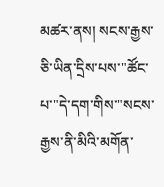མཚར་ནས། སངས་རྒྱས་ཅི་ཡིན་དྲིས་པས་"ཚོང་པ་"དེ་དག་གིས་"སངས་རྒྱས་ནི་མིའི་མགོན་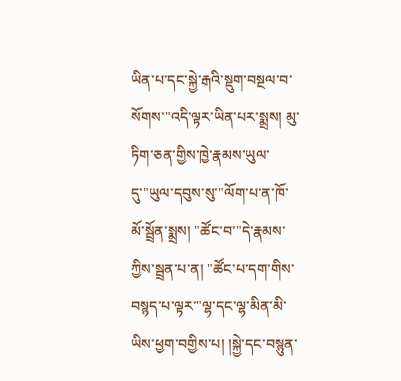ཡིན་པ་དང་སྐྱེ་རྒའི་སྡུག་བསྔལ་བ་སོགས་"འདི་ལྟར་ཡིན་པར་སྨྲས། མུ་ཏིག་ཅན་གྱིས་ཁྱེ་རྣམས་ཡུལ་དུ་"ཡུལ་དབུས་སུ་"ལོག་པ་ན་ཁོ་མོ་སྦྲོན་སྨྲས། "ཚོང་བ་"དེ་རྣམས་ཀྱིས་སྦྲན་པ་ན། "ཚོང་པ་དག་གིས་བསྙད་པ་ལྟར་"ལྷ་དང་ལྷ་མིན་མི་ཡིས་ཕྱག་བགྱིས་པ། །སྐྱེ་དང་བསྙུན་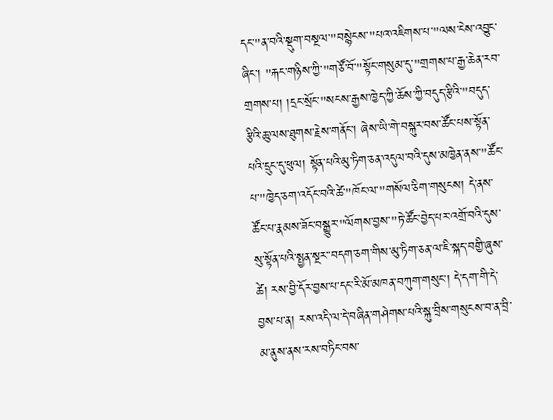དང་"ན་བའི་སྡུག་བསྔལ་"བསྙེངས་"པའ་འཇིགས་པ་"ལས་ངེས་འབྱུང་ཞིང་། "རྐང་གཉིས་ཀྱི་"གཙོ་བོ་"སྟོང་གསུམ་དུ་"གྲགས་པ་རྒྱ་ཆེན་རབ་གྲགས་པ། །དྲང་སྲོང་"སངས་རྒྱས་ཁྱེད་ཀྱི་ཆོས་ཀྱི་བདུད་རྩིའི་"བདུད་རྩིའི་ཆུ་ལས་ཐུགས་རྗེས་གནོང་། ཞེས་ཡི་གེ་བསྐུར་བས་ཚོང་པས་སྟོན་པའི་དྲུང་དུ་ཕུལ། སྟོན་པའི་མུ་ཏིག་ཅན་འདུལ་བའི་དུས་མཁྱེན་ནས་"ཚོང་པ་"ཁྱེད་ཅག་འདོང་བའི་ཚེ་"ཁོང་ལ་"གསོལ་ཅིག་གསུངས། དེ་ནས་ཚོང་པ་རྣམས་ཟོང་བསྒྱུར་"ལོགས་བྱས་"ཏེ་ཚོང་བྱེད་པར་འགྲོ་བའི་དུས་སུ་སྟོན་པའི་སྤྱན་སྔར་་བདག་ཅག་གིས་མུ་ཏིག་ཅན་ལ་ཇི་སྐད་བགྱི་ཞུས་ཚེ། རས་བྱི་དོར་བྱས་པ་དང་རི་མོ་མཁན་བཀུག་གསུང་། དེ་དག་གི་དེ་བྱས་པ་ན། རས་འདི་ལ་དེ་བཞིན་གཤེགས་པའི་སྐུ་བྲིས་གསུངས་བ་ན་བྲི་མ་ནུས་ནས་རས་བཏིང་བས་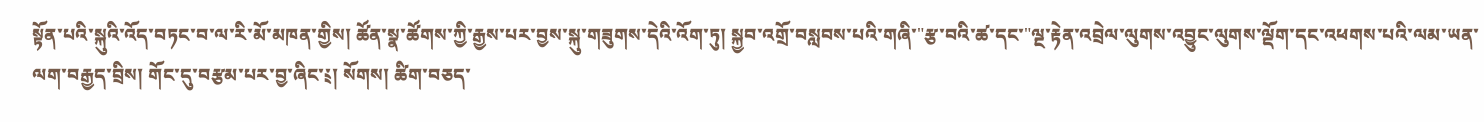སྟོན་པའི་སྐུའི་འོད་བཏང་བ་ལ་རི་མོ་མཁན་གྱིས། ཚོན་སྣ་ཚོགས་ཀྱི་རྒྱས་པར་བྱས་སྐུ་གཟུགས་དེའི་འོག་ཏུ། སྐྱབ་འགྲོ་བསླབས་པའི་གཞི་"རྩ་བའི་ཚ་དང་"ལྔ་རྟེན་འབྲེལ་ལུགས་འབྱུང་ལུགས་ལྡོག་དང་འཕགས་པའི་ལམ་ཡན་ལག་བརྒྱད་བྲིས། གོང་དུ་བརྩམ་པར་བྱ་ཞིང་༴། སོགས། ཚིག་བཅད་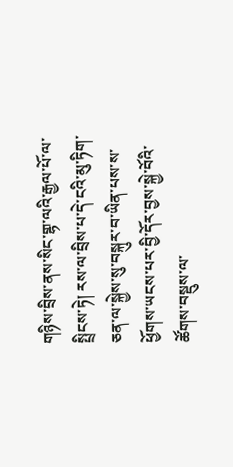གཉིས་བྲིས་ནས་སིང་གྷ་ལའི་རྒྱལ་པོ་ལ་སྤྲིངས་ཏེ། རས་ལ་བྲིས་པ་དེ་ངའི་མུ་ཏིག་ཅན་ལ་སྐྱེས་སུ་བསྐུར་བ་ཡིན་པས་ས་ཕྱོགས་ཡངས་པར་བྱི་དོར་བྱས་སྐྱེ་བོའི་ཚོགས་བསྡུས་ལ་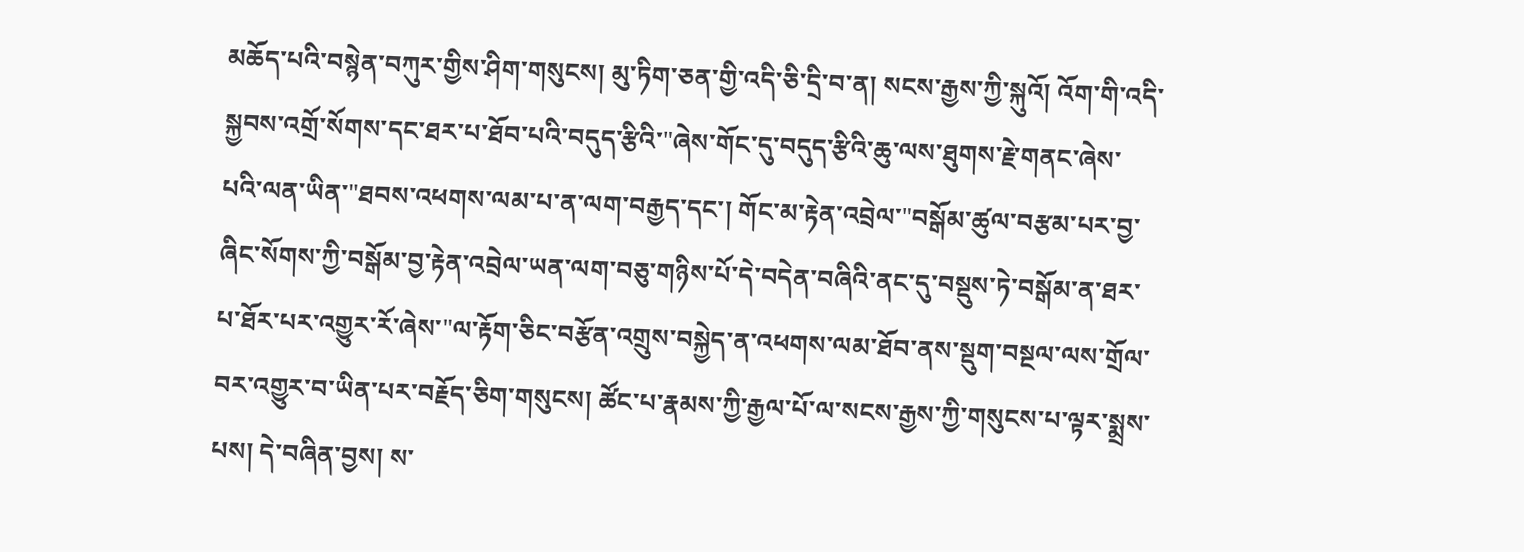མཆོད་པའི་བསྙེན་བཀུར་གྱིས་ཤིག་གསུངས། མུ་ཏིག་ཅན་གྱི་འདི་ཅི་དྲི་བ་ན། སངས་རྒྱས་ཀྱི་སྐུའོ། འོག་གི་འདི་སྐྱབས་འགྲོ་སོགས་དང་ཐར་པ་ཐོབ་པའི་བདུད་རྩིའི་"ཞེས་གོང་དུ་བདུད་རྩིའི་ཆུ་ལས་ཐུགས་རྗེ་གནང་ཞེས་པའི་ལན་ཡིན་"ཐབས་འཕགས་ལམ་པ་ན་ལག་བརྒྱད་དང་། གོང་མ་རྟེན་འབྲེལ་"བསྒོམ་ཚུལ་བརྩམ་པར་བྱ་ཞིང་སོགས་ཀྱི་བསྒོམ་བྱ་རྟེན་འབྲེལ་ཡན་ལག་བཅུ་གཉིས་པོ་དེ་བདེན་བཞིའི་ནང་དུ་བསྡུས་ཏེ་བསྒོམ་ན་ཐར་པ་ཐོར་པར་འགྱུར་རོ་ཞེས་"ལ་རྟོག་ཅིང་བརྩོན་འགྲུས་བསྐྱེད་ན་འཕགས་ལམ་ཐོབ་ནས་སྡུག་བསྔལ་ལས་གྲོལ་བར་འགྱུར་བ་ཡིན་པར་བརྗོད་ཅིག་གསུངས། ཚོང་པ་རྣམས་ཀྱི་རྒྱལ་པོ་ལ་སངས་རྒྱས་ཀྱི་གསུངས་པ་ལྟར་སྨྲས་པས། དེ་བཞིན་བྱས། ས་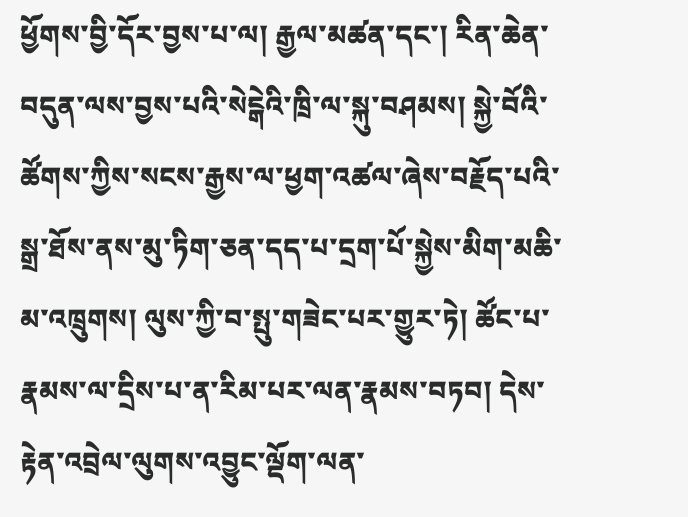ཕྱོགས་བྱི་དོར་བྱས་པ་ལ། རྒྱལ་མཚན་དང་། རིན་ཆེན་བདུན་ལས་བྱས་པའི་སེངྒེའི་ཁྲི་ལ་སྐུ་བཤམས། སྐྱེ་བོའི་ཚོགས་ཀྱིས་སངས་རྒྱས་ལ་ཕྱག་འཚལ་ཞེས་བརྗོད་པའི་སྒྲ་ཐོས་ནས་མུ་ཏིག་ཅན་དད་པ་དྲག་པོ་སྐྱེས་མིག་མཆི་མ་འཁྲུགས། ལུས་ཀྱི་བ་སྤུ་གཟེང་པར་གྱུར་ཏེ། ཚོང་པ་རྣམས་ལ་དྲིས་པ་ན་རིམ་པར་ལན་རྣམས་བཏབ། དེས་རྟེན་འབྲེལ་ལུགས་འབྱུང་ལྡོག་ལན་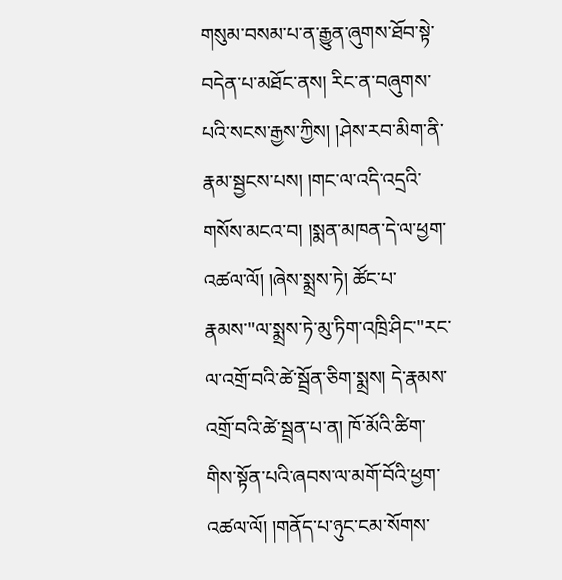གསུམ་བསམ་པ་ན་རྒྱུན་ཞུགས་ཐོབ་སྟེ་བདེན་པ་མཐོང་ནས། རིང་ན་བཞུགས་པའི་སངས་རྒྱས་ཀྱིས། །ཤེས་རབ་མིག་ནི་རྣམ་སྦྱངས་པས། །གང་ལ་འདི་འདྲའི་གསོས་མངའ་བ། །སྨན་མཁན་དེ་ལ་ཕྱག་འཚལ་ལོ། །ཞེས་སྨྲས་ཏེ། ཚོང་པ་རྣམས་"ལ་སྨྲས་ཏེ་མུ་ཏིག་འཁྲི་ཤིང་"རང་ལ་འགྲོ་བའི་ཚེ་སྦྲོན་ཅིག་སྨྲས། དེ་རྣམས་འགྲོ་བའི་ཚེ་སྦྲན་པ་ན། ཁོ་མོའི་ཚིག་གིས་སྟོན་པའི་ཞབས་ལ་མགོ་བོའི་ཕྱག་འཚལ་ལོ། །གནོད་པ་ཉུང་ངམ་སོགས་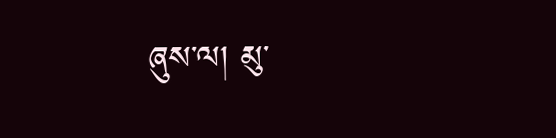ཞུས་ལ། མུ་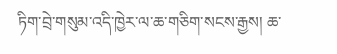ཏིག་བྲེ་གསུམ་འདི་ཁྱེར་ལ་ཆ་གཅིག་སངས་རྒྱས། ཆ་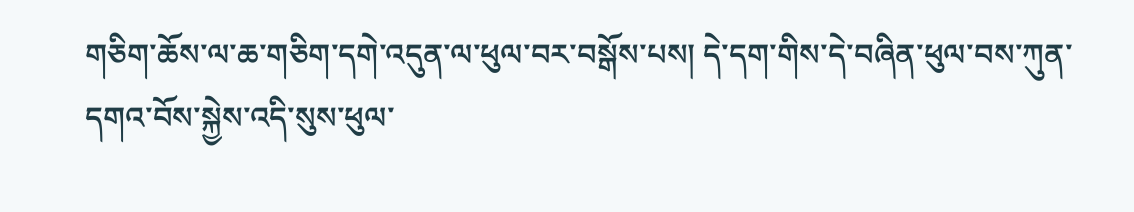གཅིག་ཆོས་ལ་ཆ་གཅིག་དགེ་འདུན་ལ་ཕུལ་བར་བསྒོས་པས། དེ་དག་གིས་དེ་བཞིན་ཕུལ་བས་ཀུན་དགའ་བོས་སྐྱེས་འདི་སུས་ཕུལ་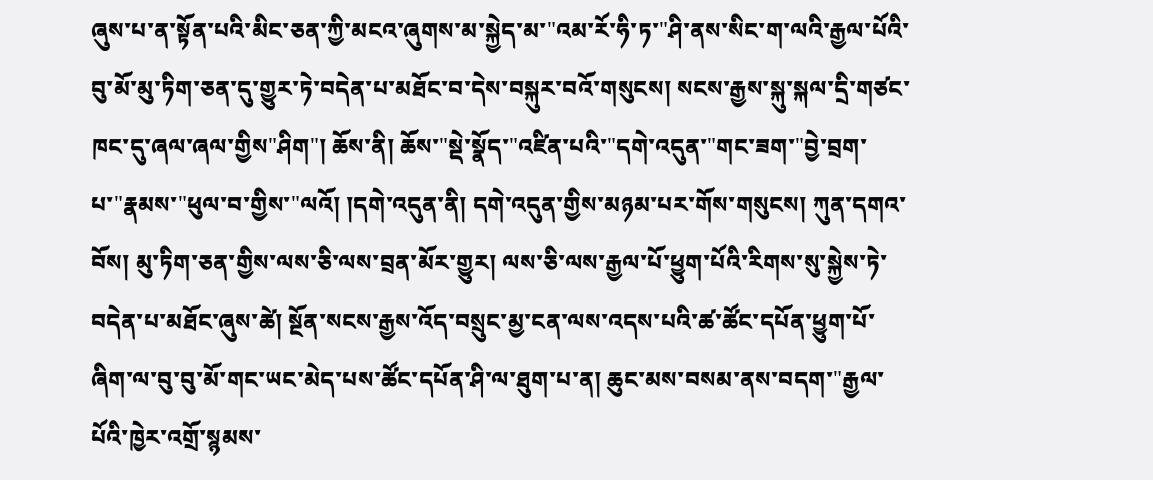ཞུས་པ་ན་སྟོན་པའི་མིང་ཅན་ཀྱི་མངའ་ཞུགས་མ་སྐྱེད་མ་"འམ་རོ་ཧི་ཏ་"ཤི་ནས་སིང་ག་ལའི་རྒྱལ་པོའི་བུ་མོ་མུ་ཏིག་ཅན་དུ་གྱུར་ཏེ་བདེན་པ་མཐོང་བ་དེས་བསྐུར་བའོ་གསུངས། སངས་རྒྱས་སྐུ་སྐལ་དྲི་གཙང་ཁང་དུ་ཞལ་ཞལ་གྱིས"ཤིག"། ཆོས་ནི། ཆོས་"སྡེ་སྣོད་"འཛིན་པའི་"དགེ་འདུན་"གང་ཟག་"བྱེ་བྲག་པ་"རྣམས་"ཕུལ་བ་གྱིས་"ལའོ། །དགེ་འདུན་ནི། དགེ་འདུན་གྱིས་མཉམ་པར་གོས་གསུངས། ཀུན་དགའ་བོས། མུ་ཏིག་ཅན་གྱིས་ལས་ཅི་ལས་བྲན་མོར་གྱུར། ལས་ཅི་ལས་རྒྱལ་པོ་ཕྱུག་པོའི་རིགས་སུ་སྐྱེས་ཏེ་བདེན་པ་མཐོང་ཞུས་ཚེ། སྔོན་སངས་རྒྱས་འོད་བསྲུང་མྱ་ངན་ལས་འདས་པའི་ཚ་ཚོང་དཔོན་ཕྱུག་པོ་ཞིག་ལ་བུ་བུ་མོ་གང་ཡང་མེད་པས་ཚོང་དཔོན་ཤི་ལ་ཐུག་པ་ན། ཆུང་མས་བསམ་ནས་བདག་"རྒྱལ་པོའི་ཁྱེར་འགྲོ་སྙམས་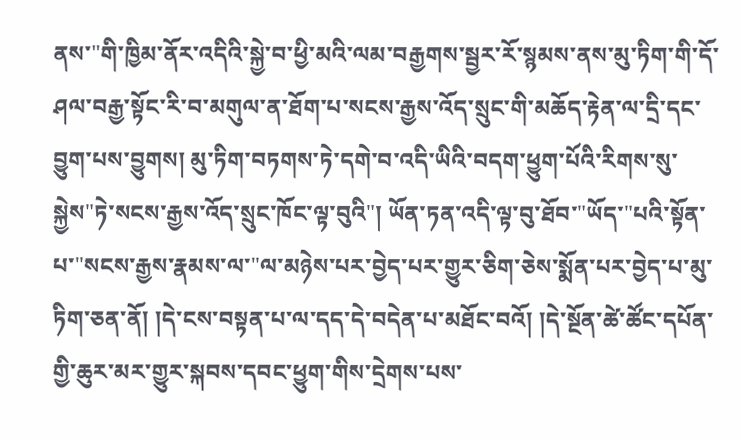ནས་"གི་ཁྱིམ་ནོར་འདིའི་སྐྱེ་བ་ཕྱི་མའི་ལམ་བརྒྱགས་སྦྱར་རོ་སྙམས་ནས་མུ་ཏིག་གི་དོ་ཤལ་བརྒྱ་སྟོང་རི་བ་མགུལ་ན་ཐོག་པ་སངས་རྒྱས་འོད་སྲུང་གི་མཆོད་རྟེན་ལ་དྲི་དང་བྱུག་པས་བྱུགས། མུ་ཏིག་བཏགས་ཏེ་དགེ་བ་འདི་ཡིའི་བདག་ཕྱུག་པོའི་རིགས་སུ་སྐྱེས"ཏེ་སངས་རྒྱས་འོད་སྲུང་ཁོང་ལྟ་བུའི"། ཡོན་ཏན་འདི་ལྟ་བུ་ཐོབ་"ཡོད་"པའི་སྟོན་པ་"སངས་རྒྱས་རྣམས་ལ་"ལ་མཉེས་པར་བྱེད་པར་གྱུར་ཅིག་ཅེས་སྨོན་པར་བྱེད་པ་མུ་ཏིག་ཅན་ནོ། །དེ་ངས་བསྟན་པ་ལ་དད་དེ་བདེན་པ་མཐོང་བའོ། །དེ་སྔོན་ཚེ་ཚོང་དཔོན་གྱི་ཆུར་མར་གྱུར་སྐབས་དབང་ཕྱུག་གིས་དྲེགས་པས་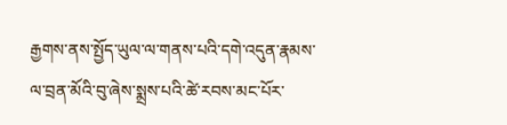རྒྱགས་ནས་སྤྱོད་ཡུལ་ལ་གནས་པའི་དགེ་འདུན་རྣམས་ལ་བྲན་མོའི་བུ་ཞེས་སྨྲས་པའི་ཚེ་རབས་མང་པོར་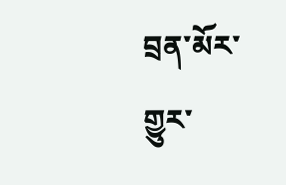བྲན་མོར་གྱུར་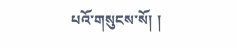པའོ་གསུངས་སོ། །